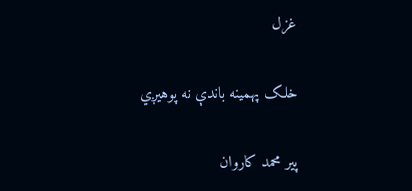غزل

خلک پهمينه باندې نه پوهيږي

پیر محمد کاروان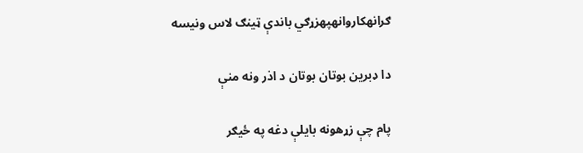ګرانهکاروانهپهزړګي باندې ټينګ لاس ونيسه

دا ډبرين بوتان بوتان د اذر ونه منې

پام چې زړهونه بايلې دغه په ځيګر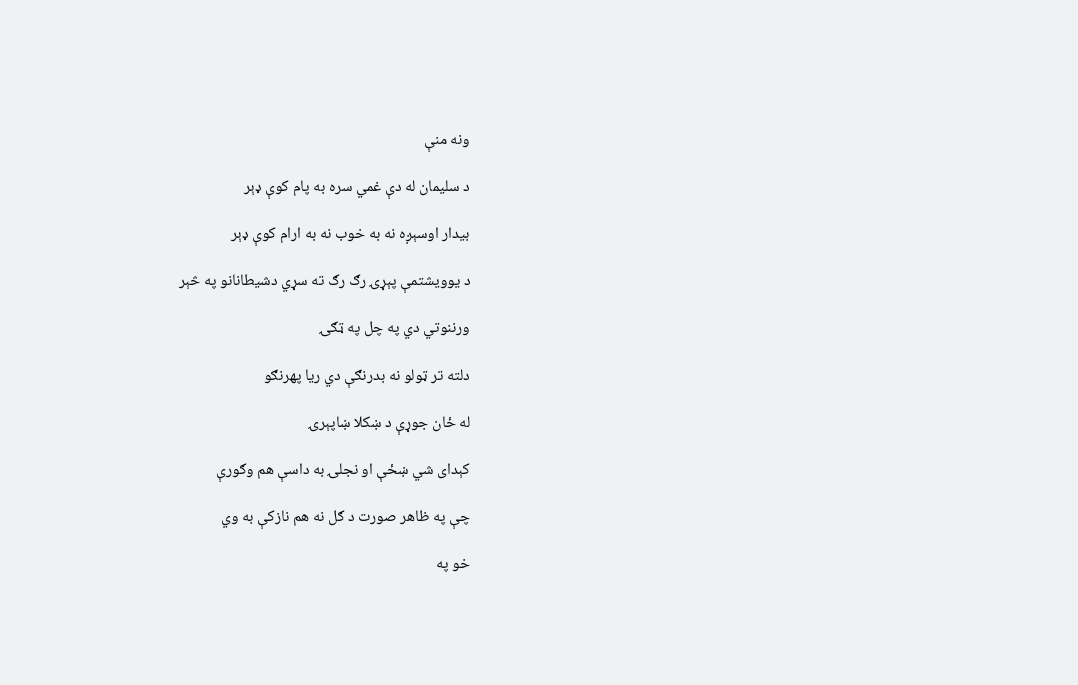ونه منې

د سليمان له دې غمي سره به پام کوې ډېر

بيدار اوسېږه نه به خوب نه به ارام کوې ډېر

د يوويشتمې پېړۍ رګ رګ ته سړي دشيطانانو په څېر

ورننوتي دي په چل په ټګۍ

دلته تر ټولو نه بدرنګې دي ريا پهرنګو

له ځان جوړې د ښکلا ښاپېرۍ

کېدای شي ښځې او نجلۍ به داسې هم وګورې

چې په ظاهر صورت د ګل نه هم نازکې به وي

خو په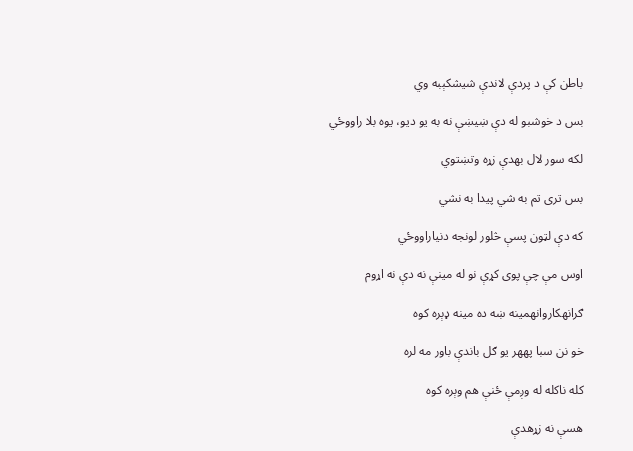باطن کې د پردې لاندې شيشکېبه وي

بس د خوشبو له دې ښيښې نه به يو ديو، يوه بلا راووځي

لکه سور لال بهدې زړه وتښتوي

بس تری تم به شي پيدا به نشي

که دې لټون پسې څلور لونجه دنياراووځي

اوس مې چې پوی کړې نو له مينې نه دې نه اړوم

ګرانهکاروانهمينه ښه ده مينه ډېره کوه

خو نن سبا پههر يو ګل باندې باور مه لره

کله ناکله له وږمې ځنې هم وېره کوه

هسې نه زړهدې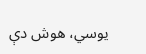يوسي، هوش دې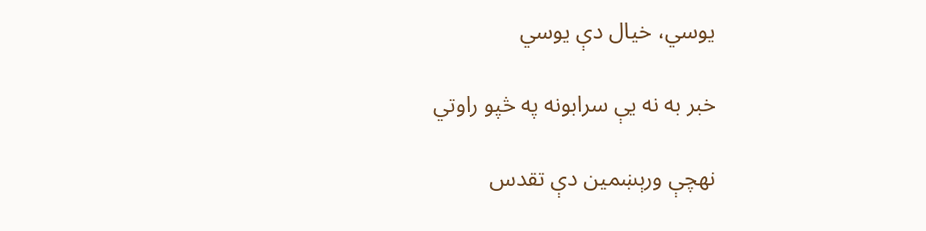يوسي، خيال دې يوسي

خبر به نه يې سرابونه په څپو راوتي

نهچې ورېښمين دې تقدس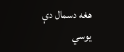هغه دسمال دې يوسي